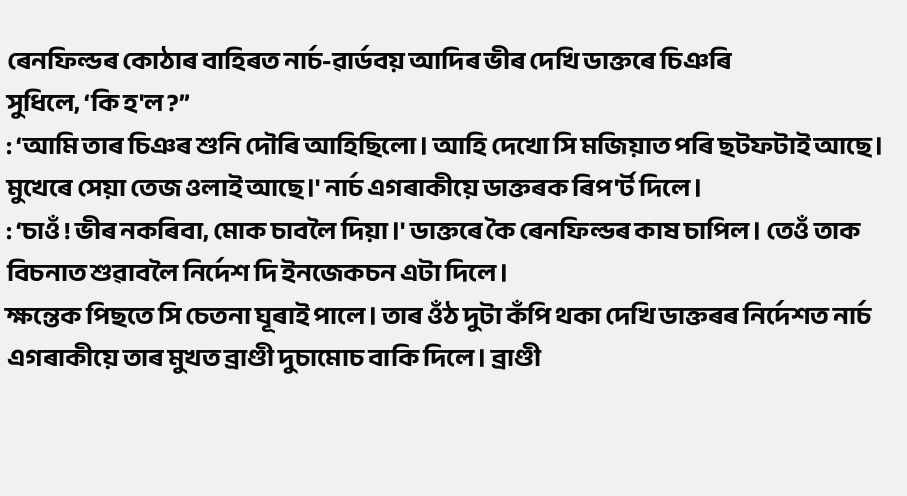ৰেনফিল্ডৰ কোঠাৰ বাহিৰত নাৰ্চ-ৱাৰ্ডবয় আদিৰ ভীৰ দেখি ডাক্তৰে চিঞৰি
সুধিলে, ‘কি হ'ল ?”
: ‘আমি তাৰ চিঞৰ শুনি দৌৰি আহিছিলো। আহি দেখো সি মজিয়াত পৰি ছটফটাই আছে। মুখেৰে সেয়া তেজ ওলাই আছে।' নাৰ্চ এগৰাকীয়ে ডাক্তৰক ৰিপ'ৰ্ট দিলে।
: ‘চাওঁ ! ভীৰ নকৰিবা, মোক চাবলৈ দিয়া।' ডাক্তৰে কৈ ৰেনফিল্ডৰ কাষ চাপিল। তেওঁ তাক বিচনাত শুৱাবলৈ নিৰ্দেশ দি ইনজেকচন এটা দিলে।
ক্ষন্তেক পিছতে সি চেতনা ঘূৰাই পালে। তাৰ ওঁঠ দুটা কঁপি থকা দেখি ডাক্তৰৰ নিৰ্দেশত নাৰ্চ এগৰাকীয়ে তাৰ মুখত ব্রাণ্ডী দুচামোচ বাকি দিলে। ব্রাণ্ডী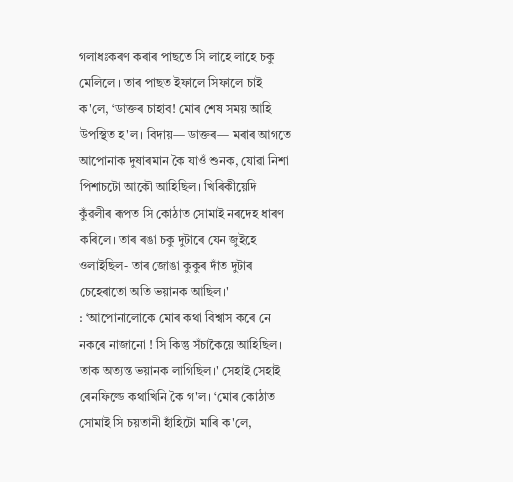গলাধঃকৰণ কৰাৰ পাছতে সি লাহে লাহে চকু মেলিলে । তাৰ পাছত ইফালে সিফালে চাই ক'লে, ‘ডাক্তৰ চাহাব! মোৰ শেষ সময় আহি উপস্থিত হ'ল। বিদায়— ডাক্তৰ— মৰাৰ আগতে আপোনাক দুষাৰমান কৈ যাওঁ শুনক, যোৱা নিশা পিশাচটো আকৌ আহিছিল। খিৰিকীয়েদি কুঁৱলীৰ ৰূপত সি কোঠাত সোমাই নৰদেহ ধাৰণ কৰিলে। তাৰ ৰঙা চকু দুটাৰে যেন জুইহে ওলাইছিল- তাৰ জোঙা কুকুৰ দাঁত দুটাৰ চেহেৰাতো অতি ভয়ানক আছিল।'
: ‘আপোনালোকে মোৰ কথা বিশ্বাস কৰে নে নকৰে নাজানো ! সি কিন্তু সঁচাকৈয়ে আহিছিল। তাক অত্যন্ত ভয়ানক লাগিছিল।' সেহাই সেহাই ৰেনফিল্ডে কথাখিনি কৈ গ'ল। ‘মোৰ কোঠাত সোমাই সি চয়তানী হাঁহিটো মাৰি ক'লে,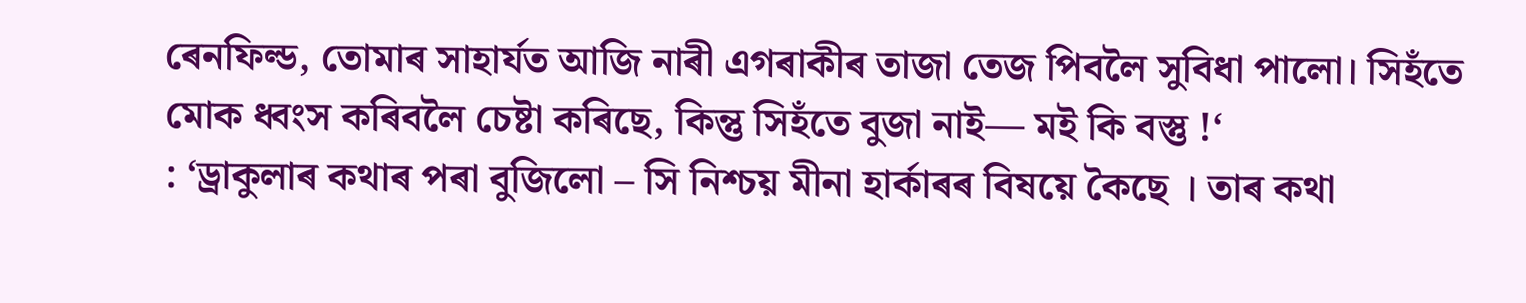ৰেনফিল্ড, তোমাৰ সাহাৰ্যত আজি নাৰী এগৰাকীৰ তাজা তেজ পিবলৈ সুবিধা পালো। সিহঁতে মোক ধ্বংস কৰিবলৈ চেষ্টা কৰিছে, কিন্তু সিহঁতে বুজা নাই— মই কি বস্তু !‘
: ‘ড্রাকুলাৰ কথাৰ পৰা বুজিলো – সি নিশ্চয় মীনা হাৰ্কাৰৰ বিষয়ে কৈছে । তাৰ কথা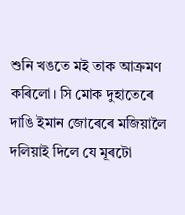শুনি খঙতে মই তাক আক্ৰমণ কৰিলো। সি মোক দুহাতেৰে দাঙি ইমান জোৰেৰে মজিয়ালৈ দলিয়াই দিলে যে মূৰটো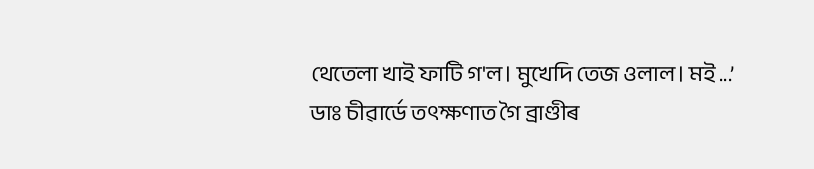থেতেলা খাই ফাটি গ'ল। মুখেদি তেজ ওলাল। মই ...’
ডাঃ চীৱাৰ্ডে তৎক্ষণাত গৈ ব্ৰাণ্ডীৰ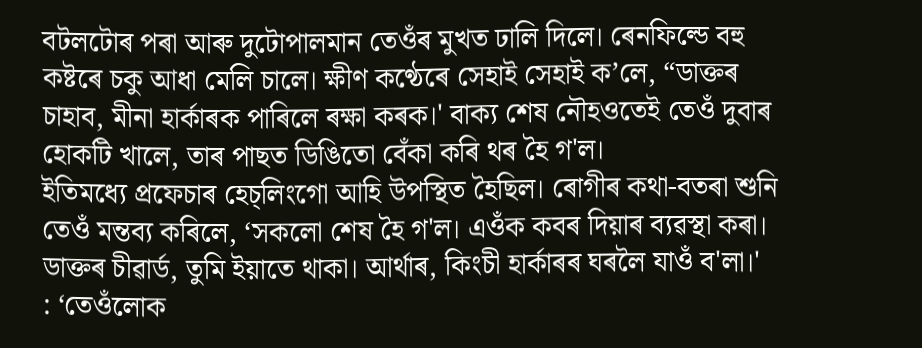বটলটোৰ পৰা আৰু দুটোপালমান তেওঁৰ মুখত ঢালি দিলে। ৰেনফিল্ডে বহু কষ্টৰে চকু আধা মেলি চালে। ক্ষীণ কণ্ঠেৰে সেহাই সেহাই ক’লে, “ডাক্তৰ চাহাব, মীনা হাৰ্কাৰক পাৰিলে ৰক্ষা কৰক।' বাক্য শেষ নৌহওতেই তেওঁ দুবাৰ হোকটি খালে, তাৰ পাছত ডিঙিতো বেঁকা কৰি থৰ হৈ গ'ল।
ইতিমধ্যে প্ৰফেচাৰ হেচ্লিংগো আহি উপস্থিত হৈছিল। ৰোগীৰ কথা-বতৰা শুনি তেওঁ মন্তব্য কৰিলে, ‘সকলো শেষ হৈ গ'ল। এওঁক কবৰ দিয়াৰ ব্যৱস্থা কৰা। ডাক্তৰ চীৱাৰ্ড, তুমি ইয়াতে থাকা। আৰ্থাৰ, কিংচী হাৰ্কাৰৰ ঘৰলৈ যাওঁ ব'লা।'
: ‘তেওঁলোক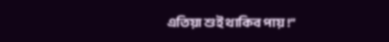এতিয়া শুই থাকিব পায় !”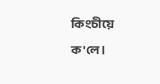কিংচীয়ে ক'লে।